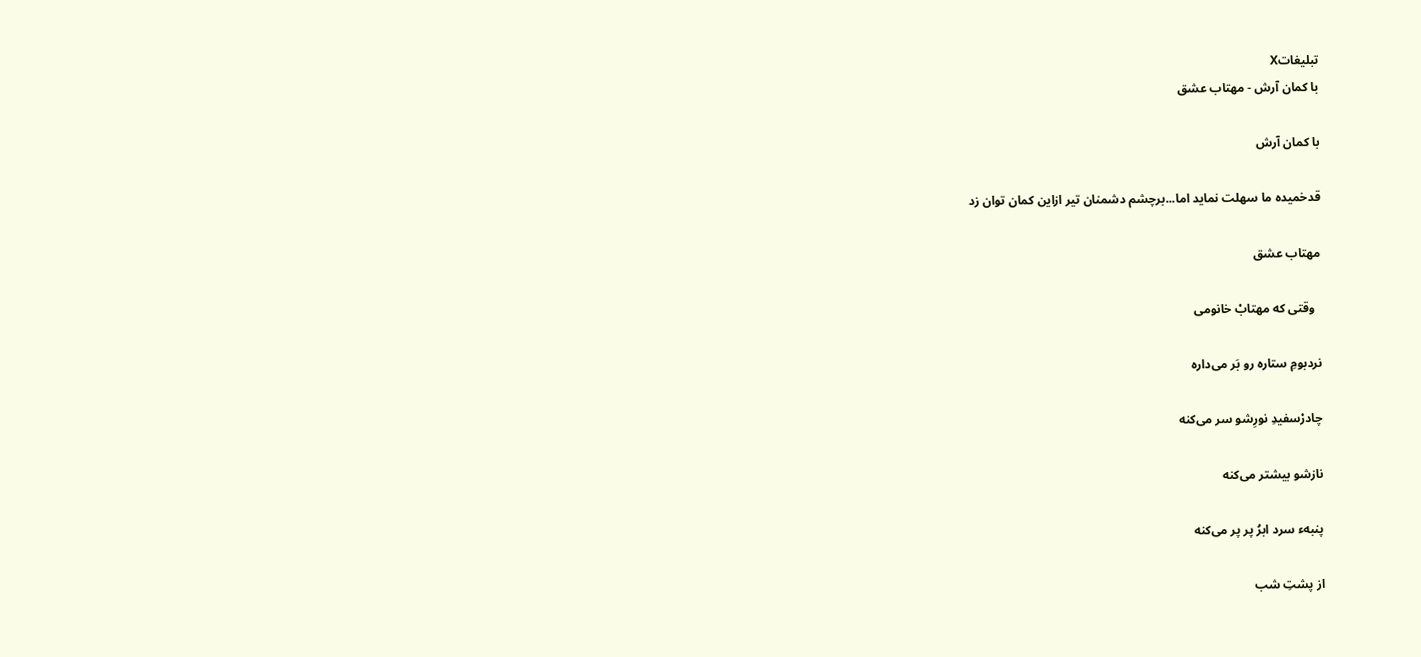تبليغاتX
با کمان آرش - مهتاب عشق

با کمان آرش

قدخمیده ما سهلت نماید اما...برچشم دشمنان تیر ازاین کمان توان زد

مهتاب عشق

  وقتی که مهتابْ خانومی

نردبومِ ستاره رو بَر می‌داره

چادرْسفیدِ نورِشو سر می‌کنه

نازشو بیشتر می‌کنه

پنبهء سرد ابرُ پر پر می‌کنه

از پشتِ شب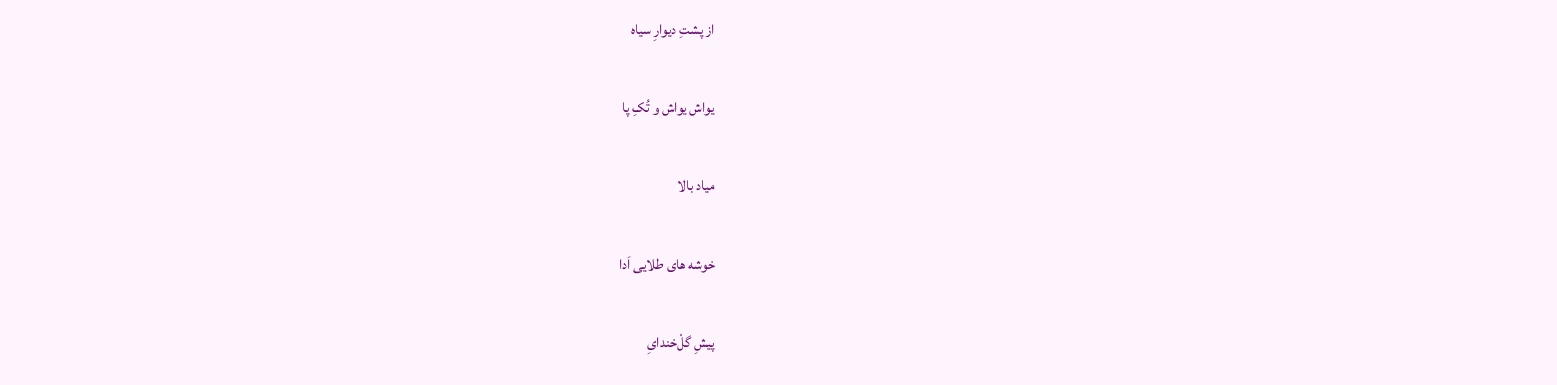از پشتِ دیوارِ سیاه

یواش یواش و تُکِ پا

میاد بالا

خوشه های طلایی اَدا

پیشِ گلْ‌خندایِ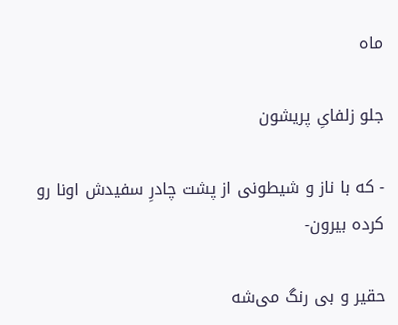ماه

جلو زلفایِ پریشون

- که با ناز و شیطونی از پشت چادرِ سفیدش اونا رو کرده بیرون-

حقیر و بی رنگ می‌شه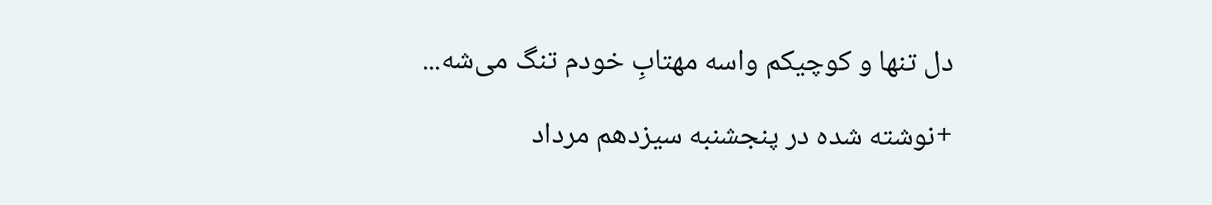دل تنها و کوچیکم واسه مهتابِ خودم تنگ می‌شه...

+نوشته شده در پنجشنبه سیزدهم مرداد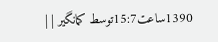1390ساعت15:7توسط کمانگیر | |